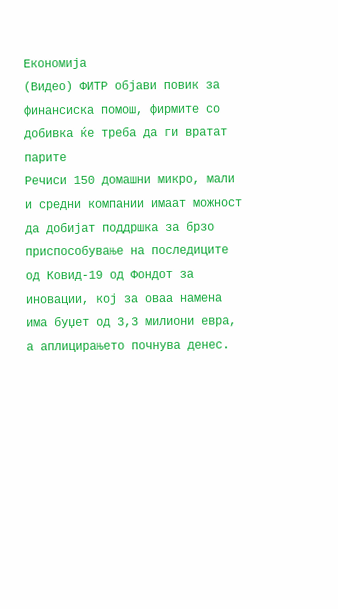Економија
(Видео) ФИТР објави повик за финансиска помош, фирмите со добивка ќе треба да ги вратат парите
Речиси 150 домашни микро, мали и средни компании имаат можност да добијат поддршка за брзо приспособување на последиците од Ковид-19 од Фондот за иновации, кој за оваа намена има буџет од 3,3 милиони евра, а аплицирањето почнува денес.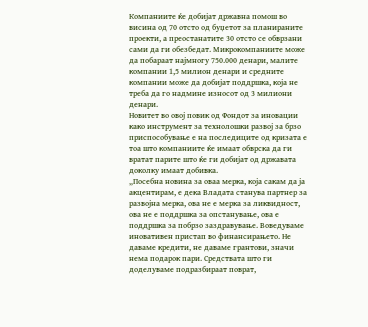Компаниите ќе добијат државна помош во висина од 70 отсто од буџетот за планираните проекти, а преостанатите 30 отсто се обврзани сами да ги обезбедат. Микрокомпаниите може да побараат најмногу 750.000 денари, малите компании 1,5 милион денари и средните компании може да добијат поддршка, која не треба да го надмине износот од 3 милиони денари.
Новитет во овој повик од Фондот за иновации како инструмент за технолошки развој за брзо приспособување е на последиците од кризата е тоа што компаниите ќе имаат обврска да ги вратат парите што ќе ги добијат од државата доколку имаат добивка.
„Посебна новина за оваа мерка, која сакам да ја акцентирам, е дека Владата станува партнер за развојна мерка, ова не е мерка за ликвидност, ова не е поддршка за опстанување, ова е поддршка за побрзо заздравување. Воведуваме иновативен пристап во финансирањето. Не даваме кредити, не даваме грантови, значи нема подарок пари. Средствата што ги доделуваме подразбираат поврат,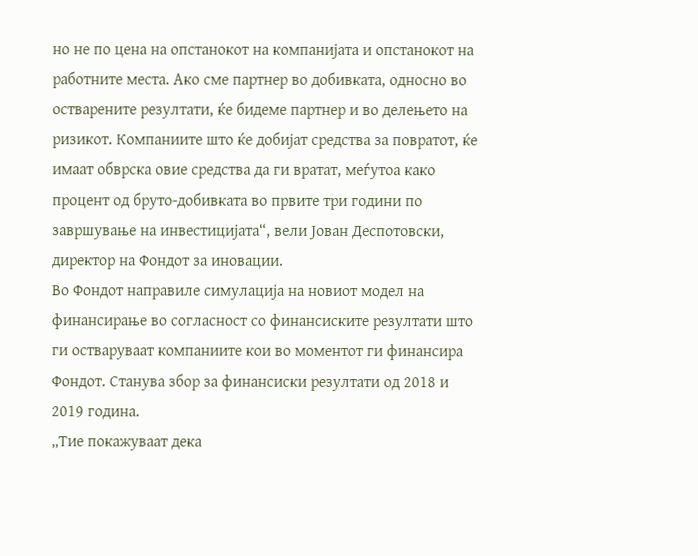но не по цена на опстанокот на компанијата и опстанокот на работните места. Ако сме партнер во добивката, односно во остварените резултати, ќе бидеме партнер и во делењето на ризикот. Компаниите што ќе добијат средства за повратот, ќе имаат обврска овие средства да ги вратат, меѓутоа како процент од бруто-добивката во првите три години по завршување на инвестицијата“, вели Јован Деспотовски, директор на Фондот за иновации.
Во Фондот направиле симулација на новиот модел на финансирање во согласност со финансиските резултати што ги остваруваат компаниите кои во моментот ги финансира Фондот. Станува збор за финансиски резултати од 2018 и 2019 година.
„Тие покажуваат дека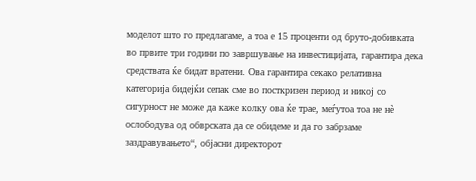моделот што го предлагаме, а тоа е 15 проценти од бруто-добивката во првите три години по завршување на инвестицијата, гарантира дека средствата ќе бидат вратени. Ова гарантира секако релативна категорија бидејќи сепак сме во посткризен период и никој со сигурност не може да каже колку ова ќе трае, меѓутоа тоа не нè ослободува од обврската да се обидеме и да го забрзаме заздравувањето“, објасни директорот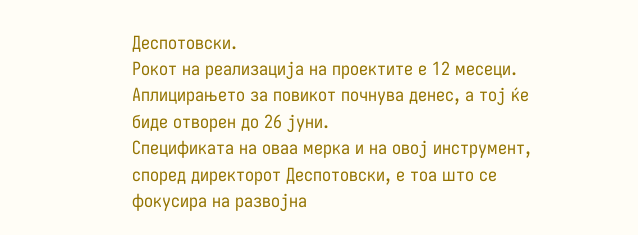Деспотовски.
Рокот на реализација на проектите е 12 месеци. Аплицирањето за повикот почнува денес, а тој ќе биде отворен до 26 јуни.
Спецификата на оваа мерка и на овој инструмент, според директорот Деспотовски, е тоа што се фокусира на развојна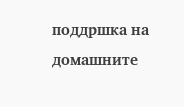поддршка на домашните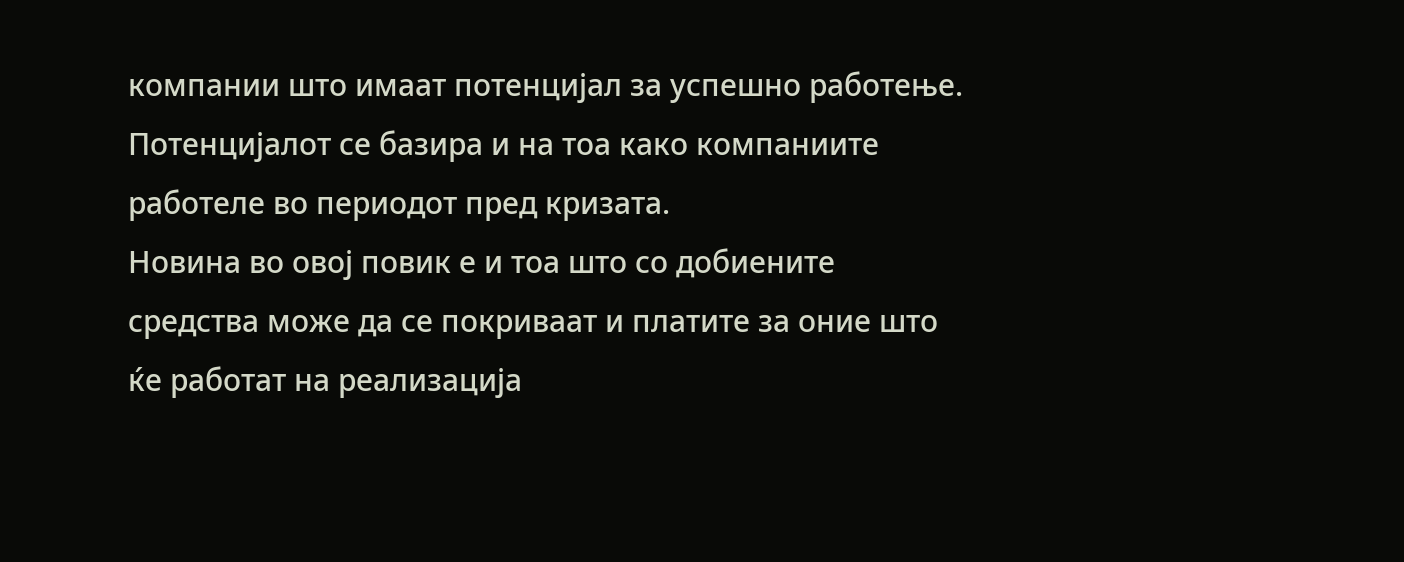компании што имаат потенцијал за успешно работење. Потенцијалот се базира и на тоа како компаниите работеле во периодот пред кризата.
Новина во овој повик е и тоа што со добиените средства може да се покриваат и платите за оние што ќе работат на реализација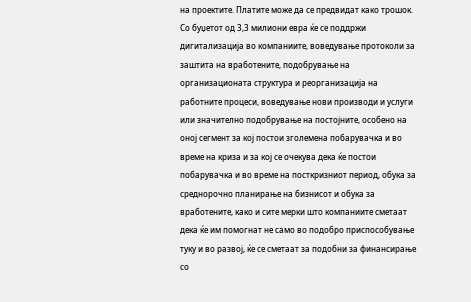на проектите. Платите може да се предвидат како трошок.
Со буџетот од 3,3 милиони евра ќе се поддржи дигитализација во компаниите, воведување протоколи за заштита на вработените, подобрување на организационата структура и реорганизација на работните процеси, воведување нови производи и услуги или значително подобрување на постојните, особено на оној сегмент за кој постои зголемена побарувачка и во време на криза и за кој се очекува дека ќе постои побарувачка и во време на посткризниот период, обука за среднорочно планирање на бизнисот и обука за вработените, како и сите мерки што компаниите сметаат дека ќе им помогнат не само во подобро приспособување туку и во развој, ќе се сметаат за подобни за финансирање со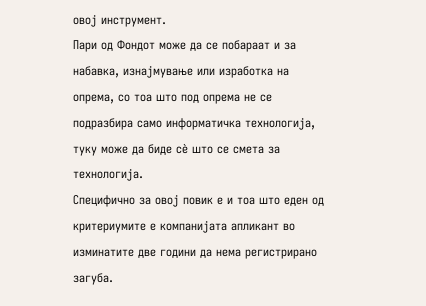овој инструмент.
Пари од Фондот може да се побараат и за набавка, изнајмување или изработка на опрема, со тоа што под опрема не се подразбира само информатичка технологија, туку може да биде сè што се смета за технологија.
Специфично за овој повик е и тоа што еден од критериумите е компанијата апликант во изминатите две години да нема регистрирано загуба.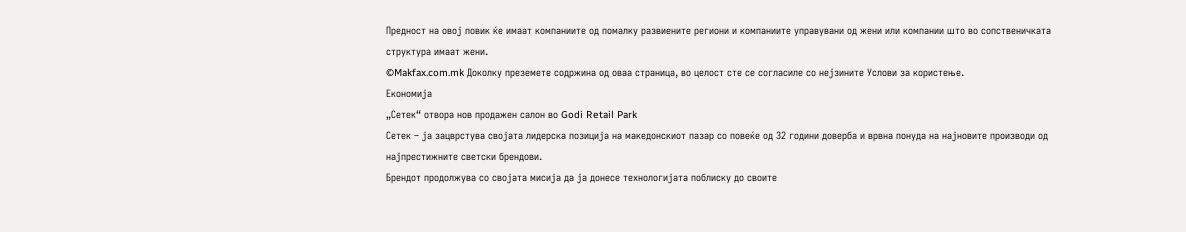Предност на овој повик ќе имаат компаниите од помалку развиените региони и компаниите управувани од жени или компании што во сопственичката структура имаат жени.
©Makfax.com.mk Доколку преземете содржина од оваа страница, во целост сте се согласиле со нејзините Услови за користење.
Економија
„Сетек“ отвора нов продажен салон во Godi Retail Park
Сетек – ја зацврстува својата лидерска позиција на македонскиот пазар со повеќе од 32 години доверба и врвна понуда на најновите производи од најпрестижните светски брендови.
Брендот продолжува со својата мисија да ја донесе технологијата поблиску до своите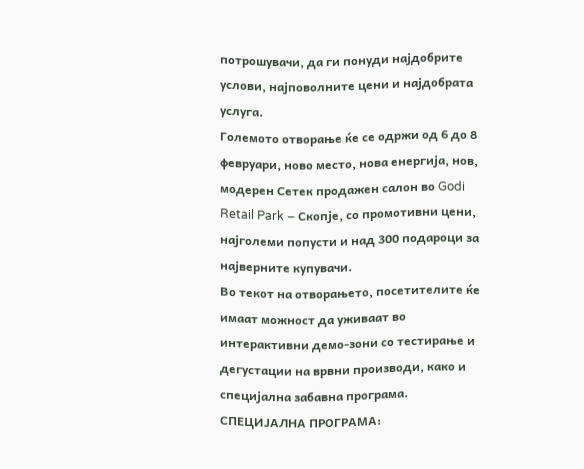потрошувачи, да ги понуди најдобрите услови, најповолните цени и најдобрата услуга.
Големото отворање ќе се одржи од 6 до 8 февруари, ново место, нова енергија, нов, модерен Сетек продажен салон во Godi Retail Park – Скопје, со промотивни цени, најголеми попусти и над 300 подароци за најверните купувачи.
Во текот на отворањето, посетителите ќе имаат можност да уживаат во интерактивни демо-зони со тестирање и дегустации на врвни производи, како и специјална забавна програма.
СПЕЦИЈАЛНА ПРОГРАМА: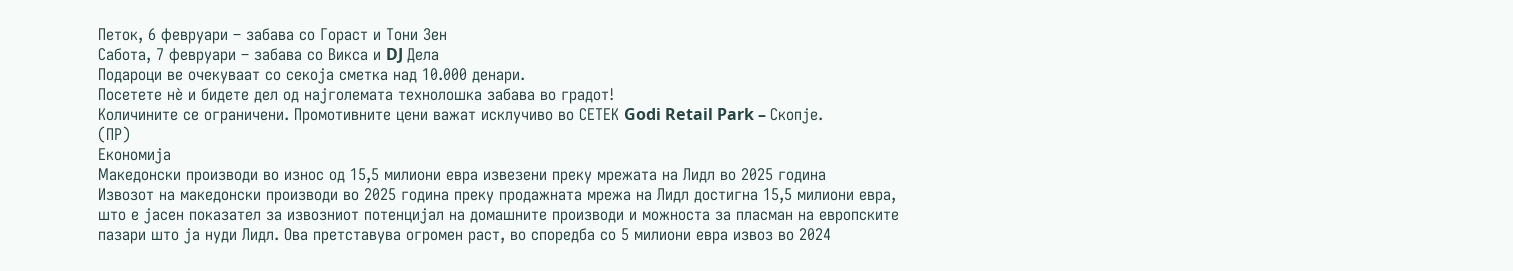Петок, 6 февруари – забава со Гораст и Тони Зен
Сабота, 7 февруари – забава со Викса и DJ Дела
Подароци ве очекуваат со секоја сметка над 10.000 денари.
Посетете нè и бидете дел од најголемата технолошка забава во градот!
Количините се ограничени. Промотивните цени важат исклучиво во СЕТЕК Godi Retail Park – Скопје.
(ПР)
Економија
Македонски производи во износ од 15,5 милиони евра извезени преку мрежата на Лидл во 2025 година
Извозот на македонски производи во 2025 година преку продажната мрежа на Лидл достигна 15,5 милиони евра, што е јасен показател за извозниот потенцијал на домашните производи и можноста за пласман на европските пазари што ја нуди Лидл. Ова претставува огромен раст, во споредба со 5 милиони евра извоз во 2024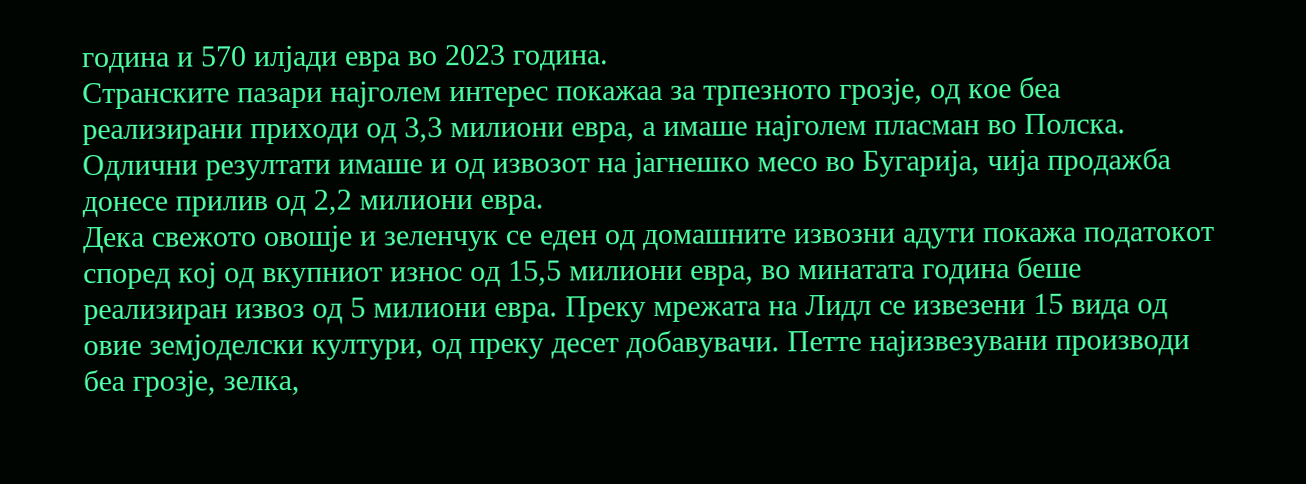година и 570 илјади евра во 2023 година.
Странските пазари најголем интерес покажаа за трпезното грозје, од кое беа реализирани приходи од 3,3 милиони евра, а имаше најголем пласман во Полска. Одлични резултати имаше и од извозот на јагнешко месо во Бугарија, чија продажба донесе прилив од 2,2 милиони евра.
Дека свежото овошје и зеленчук се еден од домашните извозни адути покажа податокот според кој од вкупниот износ од 15,5 милиони евра, во минатата година беше реализиран извоз од 5 милиони евра. Преку мрежата на Лидл се извезени 15 вида од овие земјоделски култури, од преку десет добавувачи. Петте најизвезувани производи беа грозје, зелка,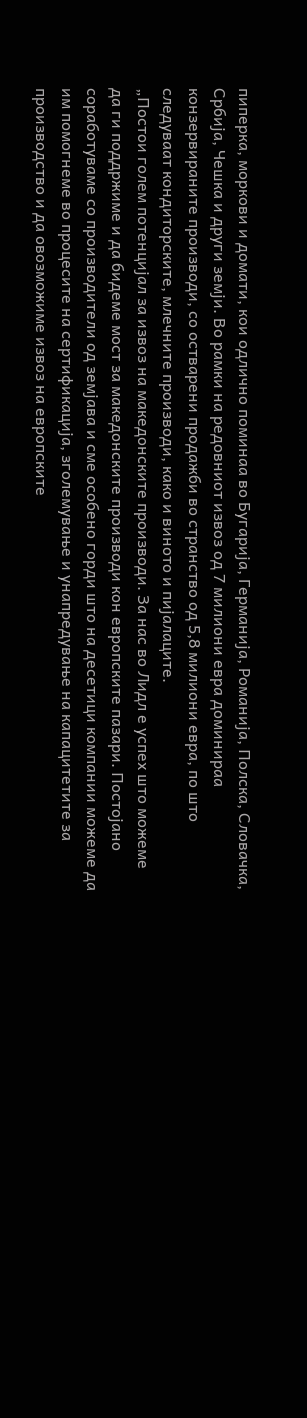пиперка, моркови и домати, кои одлично поминаа во Бугарија, Германија, Романија, Полска, Словачка, Србија, Чешка и други земји. Во рамки на редовниот извоз од 7 милиони евра доминираа конзервираните производи, со остварени продажби во странство од 5,8 милиони евра, по што следуваат кондиторските, млечните производи, како и виното и пијалаците.
„Постои голем потенцијал за извоз на македонските производи. За нас во Лидл е успех што можеме да ги поддржиме и да бидеме мост за македонските производи кон европските пазари. Постојано соработуваме со производители од земјава и сме особено горди што на десетици компании можеме да им помогнеме во процесите на сертификација, зголемување и унапредување на капацитетите за производство и да овозможиме извоз на европските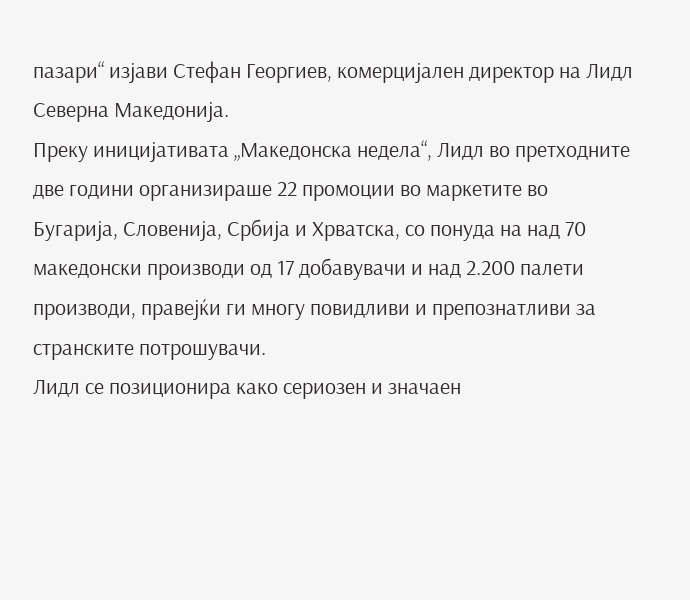пазари“ изјави Стефан Георгиев, комерцијален директор на Лидл Северна Македонија.
Преку иницијативата „Македонска недела“, Лидл во претходните две години организираше 22 промоции во маркетите во Бугарија, Словенија, Србија и Хрватска, со понуда на над 70 македонски производи од 17 добавувачи и над 2.200 палети производи, правејќи ги многу повидливи и препознатливи за странските потрошувачи.
Лидл се позиционира како сериозен и значаен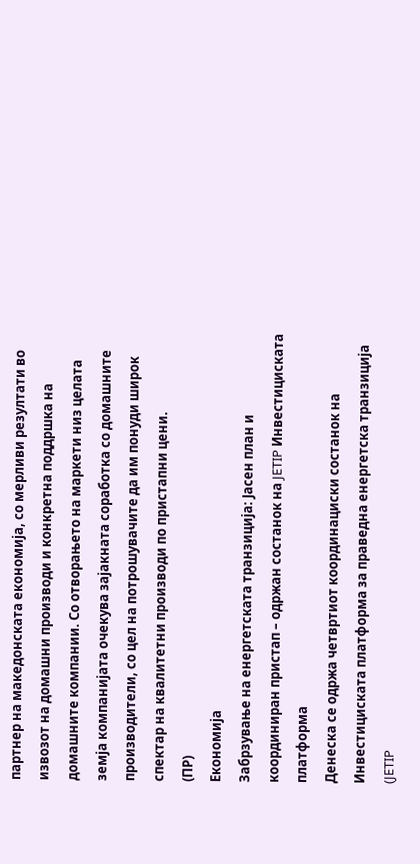партнер на македонската економија, со мерливи резултати во извозот на домашни производи и конкретна поддршка на домашните компании. Со отворањето на маркети низ целата земја компанијата очекува зајакната соработка со домашните производители, со цел на потрошувачите да им понуди широк спектар на квалитетни производи по пристапни цени.
(ПР)
Економија
Забрзување на енергетската транзиција: Јасен план и координиран пристап – одржан состанок на JETIP Инвестициската платформа
Денеска се одржа четвртиот координациски состанок на Инвестициската платформа за праведна енергетска транзиција (JETIP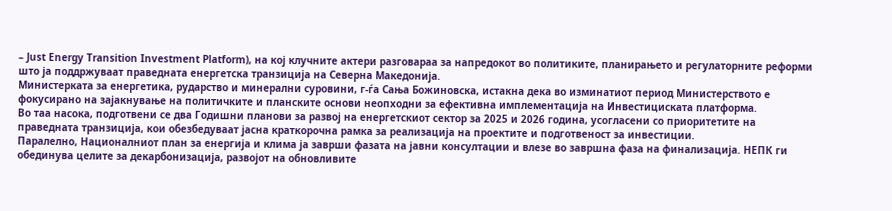– Just Energy Transition Investment Platform), на кој клучните актери разговараа за напредокот во политиките, планирањето и регулаторните реформи што ја поддржуваат праведната енергетска транзиција на Северна Македонија.
Министерката за енергетика, рударство и минерални суровини, г-ѓа Сања Божиновска, истакна дека во изминатиот период Министерството е фокусирано на зајакнување на политичките и планските основи неопходни за ефективна имплементација на Инвестициската платформа.
Во таа насока, подготвени се два Годишни планови за развој на енергетскиот сектор за 2025 и 2026 година, усогласени со приоритетите на праведната транзиција, кои обезбедуваат јасна краткорочна рамка за реализација на проектите и подготвеност за инвестиции.
Паралелно, Националниот план за енергија и клима ја заврши фазата на јавни консултации и влезе во завршна фаза на финализација. НЕПК ги обединува целите за декарбонизација, развојот на обновливите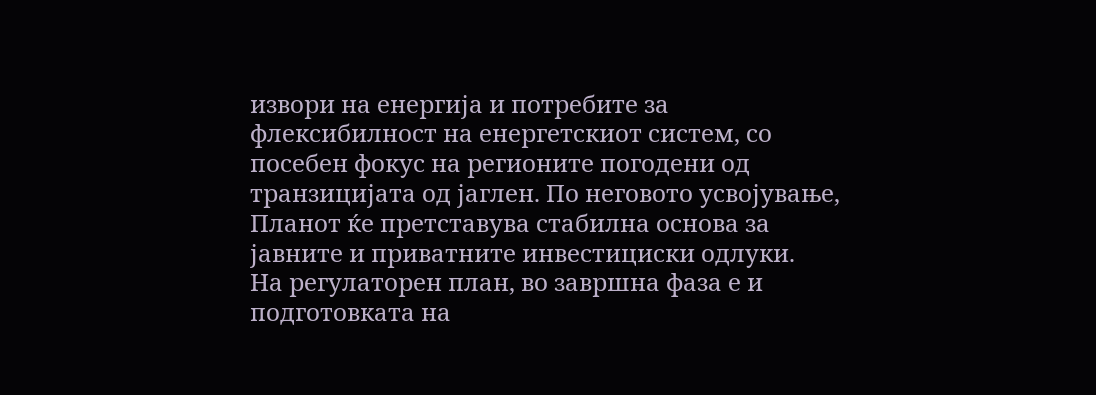извори на енергија и потребите за флексибилност на енергетскиот систем, со посебен фокус на регионите погодени од транзицијата од јаглен. По неговото усвојување, Планот ќе претставува стабилна основа за јавните и приватните инвестициски одлуки.
На регулаторен план, во завршна фаза е и подготовката на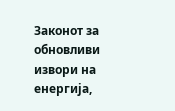Законот за обновливи извори на енергија,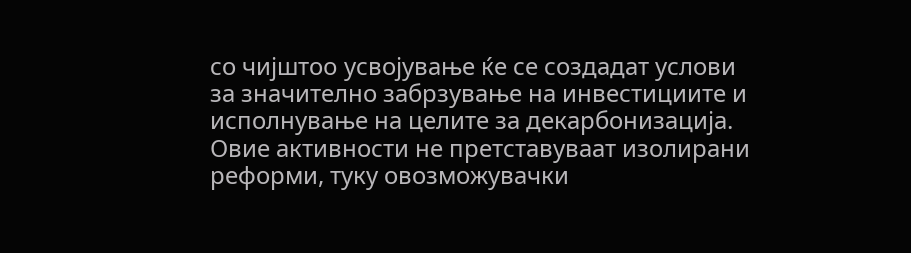со чијштоo усвојување ќе се создадат услови за значително забрзување на инвестициите и исполнување на целите за декарбонизација.
Овие активности не претставуваат изолирани реформи, туку овозможувачки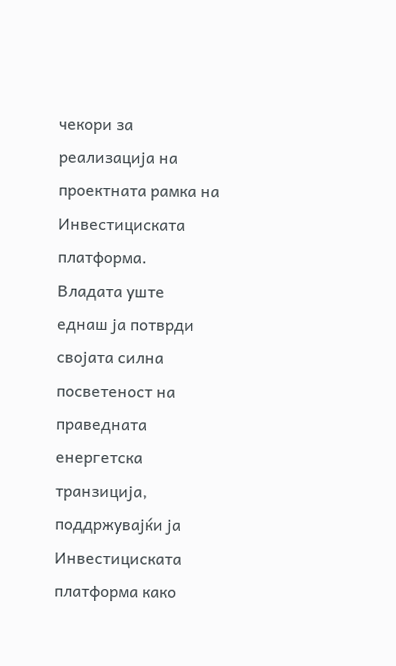чекори за реализација на проектната рамка на Инвестициската платформа.
Владата уште еднаш ја потврди својата силна посветеност на праведната енергетска транзиција, поддржувајќи ја Инвестициската платформа како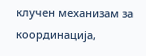клучен механизам за координација,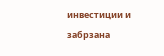инвестиции и забрзана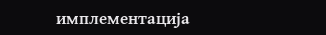имплементација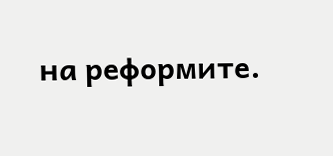на реформите.